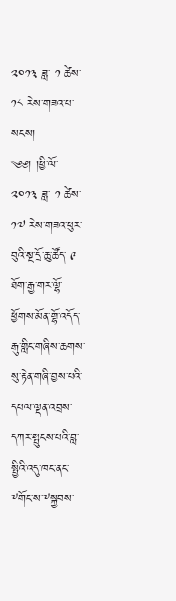༢༠༡༣ ཟླ་ ༡ ཚེས་ ༡༨ རེས་གཟའ་པ་སངས།
༄༅། །ཕྱི་ལོ་ ༢༠༡༣ ཟླ་ ༡ ཚེས་ ༡༧ རེས་གཟའ་ཕུར་བུའི་སྔ་དྲོ་ཆུ་ཚོད་ ༩ ཐོག་རྒྱ་གར་ལྷོ་ཕྱོགས་མོན་གྷོ་འདོད་རྒུ་གླིང་གཞིས་ཆགས་སུ་རྟེན་གཞི་བྱས་པའི་དཔལ་ལྡན་འབྲས་དཀར་སྤུངས་པའི་བླ་སྤྱིའི་འདུ་ཁང་ནང་༸གོང་ས་༸སྐྱབས་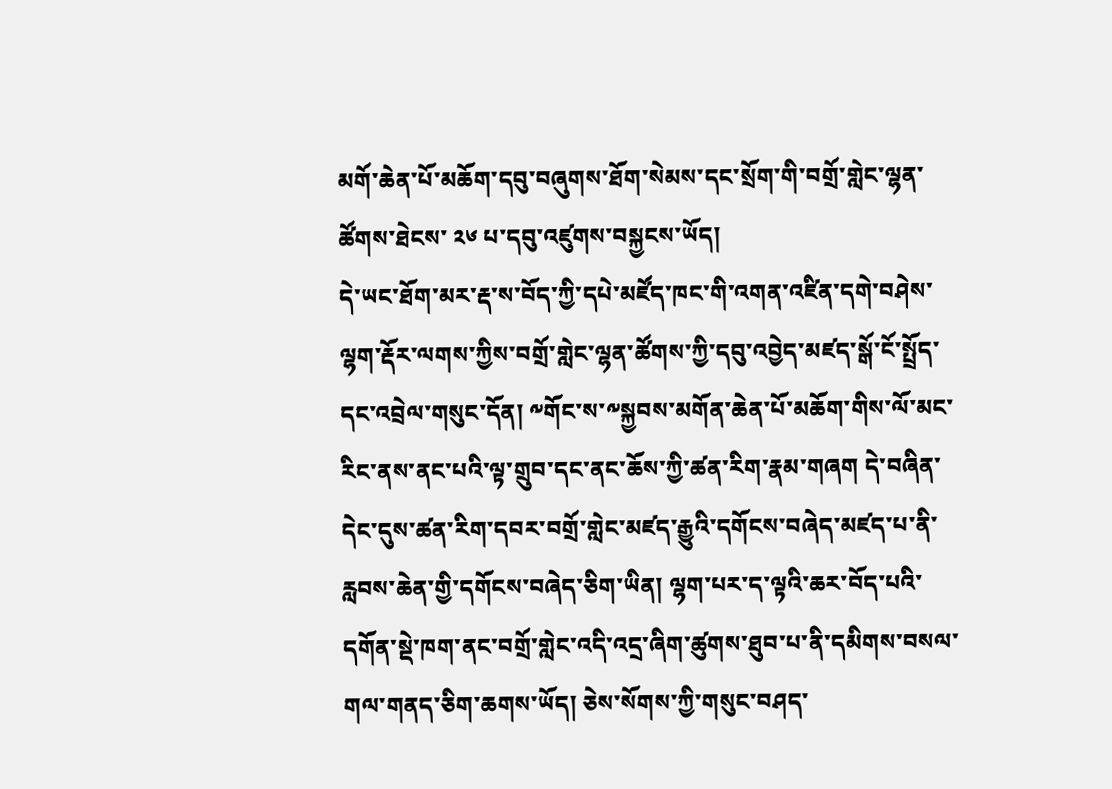མགོ་ཆེན་པོ་མཆོག་དབུ་བཞུགས་ཐོག་སེམས་དང་སྲོག་གི་བགྲོ་གླེང་ལྷན་ཚོགས་ཐེངས་ ༢༦ པ་དབུ་འཛུགས་བསྐྱངས་ཡོད།
དེ་ཡང་ཐོག་མར་རྡ་ས་བོད་ཀྱི་དཔེ་མཛོད་ཁང་གི་འགན་འཛིན་དགེ་བཤེས་ལྷག་རྡོར་ལགས་ཀྱིས་བགྲོ་གླེང་ལྷན་ཚོགས་ཀྱི་དབུ་འབྱེད་མཛད་སྒོ་ངོ་སྤྲོད་དང་འབྲེལ་གསུང་དོན། ༸གོང་ས་༸སྐྱབས་མགོན་ཆེན་པོ་མཆོག་གིས་ལོ་མང་རིང་ནས་ནང་པའི་ལྟ་གྲུབ་དང་ནང་ཆོས་ཀྱི་ཚན་རིག་རྣམ་གཞག དེ་བཞིན་དེང་དུས་ཚན་རིག་དབར་བགྲོ་གླེང་མཛད་རྒྱུའི་དགོངས་བཞེད་མཛད་པ་ནི་རླབས་ཆེན་གྱི་དགོངས་བཞེད་ཅིག་ཡིན། ལྷག་པར་ད་ལྟའི་ཆར་བོད་པའི་དགོན་སྡེ་ཁག་ནང་བགྲོ་གླེང་འདི་འདྲ་ཞིག་ཚུགས་ཐུབ་པ་ནི་དམིགས་བསལ་གལ་གནད་ཅིག་ཆགས་ཡོད། ཅེས་སོགས་ཀྱི་གསུང་བཤད་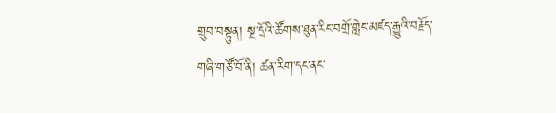གྲུབ་བསྟུན། སྔ་དྲོའི་ཚོགས་ཐུན་རིང་བགྲོ་གླེང་མཛད་རྒྱུའི་བརྗོད་གཞི་གཙོ་བོ་ནི། ཚན་རིག་དང་ནང་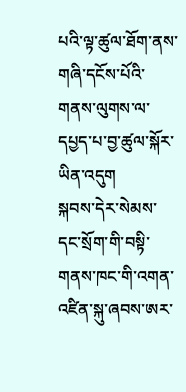པའི་ལྟ་ཚུལ་ཐོག་ནས་གཞི་དངོས་པོའི་གནས་ལུགས་ལ་དཔྱད་པ་བྱ་ཚུལ་སྐོར་ཡིན་འདུག
སྐབས་དེར་སེམས་དང་སྲོག་གི་བསྟི་གནས་ཁང་གི་འགན་འཛིན་སྐུ་ཞབས་ཨར་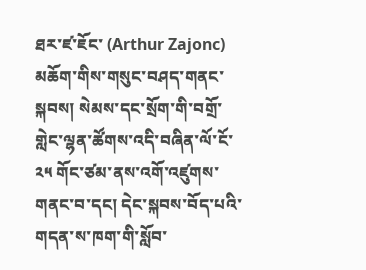ཐར་ཛ་ཇོང་ (Arthur Zajonc) མཆོག་གིས་གསུང་བཤད་གནང་སྐབས། སེམས་དང་སྲོག་གི་བགྲོ་གླེང་ལྷན་ཚོགས་འདི་བཞིན་ལོ་ངོ་ ༢༥ གོང་ཙམ་ནས་འགོ་འཛུགས་གནང་བ་དང། དེང་སྐབས་བོད་པའི་གདན་ས་ཁག་གི་སློབ་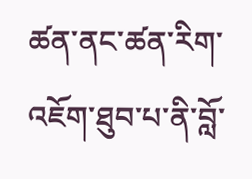ཚན་ནང་ཚན་རིག་འཇོག་ཐུབ་པ་ནི་བློ་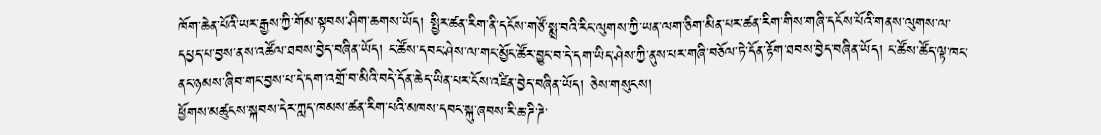ཁོག་ཆེན་པོའི་ཡར་རྒྱས་ཀྱི་གོམ་སྟབས་ཤིག་ཆགས་ཡོད། སྤྱིར་ཚན་རིག་ནི་དངོས་གཙོ་སྨྲ་བའི་རིང་ལུགས་ཀྱི་ཡན་ལག་ཅིག་མིན་པར་ཚན་རིག་གིས་གཞི་དངོས་པོའི་གནས་ལུགས་ལ་དཔྱད་པ་བྱས་ནས་འཚོལ་ཐབས་བྱེད་བཞིན་ཡོད། ང་ཚོས་དབང་ཤེས་ལ་གང་མྱོང་ཚོར་བྱུང་བ་དེ་དག་ཡིད་ཤེས་ཀྱི་ནུས་པར་གཞི་བཅོལ་ཏེ་དོན་རྟོག་ཐབས་བྱེད་བཞིན་ཡོད། ང་ཚོས་ཚོད་ལྟ་ཁང་ནང་ཉམས་ཞིབ་གང་བྱས་པ་དེ་དག་འགྲོ་བ་མིའི་བདེ་དོན་ཆེད་ཡིན་པར་ངོས་འཛིན་བྱེད་བཞིན་ཡོད། ཅེས་གསུངས།
ཕྱོགས་མཚུངས་སྐབས་དེར་ཀླད་ཁམས་ཚན་རིག་པའི་མཁས་དབང་སྐུ་ཞབས་རི་ཆ་ཌི་ཌེ་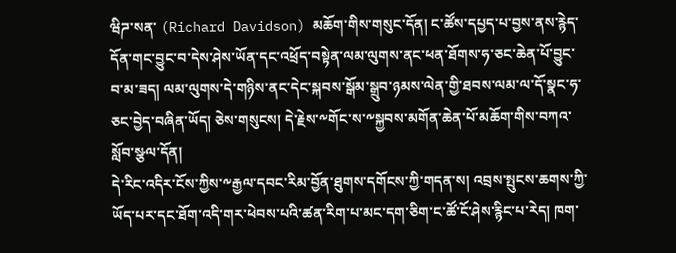ཝིཌ་སན་ (Richard Davidson) མཆོག་གིས་གསུང་དོན། ང་ཚོས་དཔྱད་པ་བྱས་ནས་རྙེད་དོན་གང་བྱུང་བ་དེས་ཤེས་ཡོན་དང་འཕྲོད་བསྟེན་ལམ་ལུགས་ནང་ཕན་ཐོགས་ཧ་ཅང་ཆེན་པོ་བྱུང་བ་མ་ཟད། ལམ་ལུགས་དེ་གཉིས་ནང་དེང་སྐབས་སྒོམ་སྒྲུབ་ཉམས་ལེན་གྱི་ཐབས་ལམ་ལ་དོ་སྣང་ཧ་ཅང་བྱེད་བཞིན་ཡོད། ཅེས་གསུངས། དེ་རྗེས་༸གོང་ས་༸སྐྱབས་མགོན་ཆེན་པོ་མཆོག་གིས་བཀའ་སློབ་སྩལ་དོན།
དེ་རིང་འདིར་ངོས་ཀྱིས་༸རྒྱལ་དབང་རིམ་བྱོན་ཐུགས་དགོངས་ཀྱི་གདན་ས། འབྲས་སྤུངས་ཆགས་ཀྱི་ཡོད་པར་དང་ཐོག་འདི་གར་ཕེབས་པའི་ཚན་རིག་པ་མང་དག་ཅིག་ང་ཚོ་ངོ་ཤེས་རྙིང་པ་རེད། ཁག་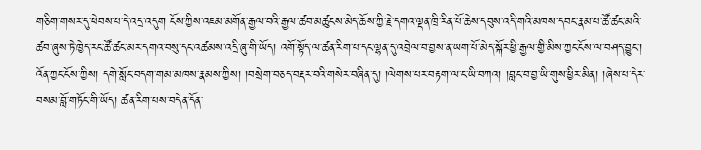གཅིག་གསར་དུ་ཕེབས་པ་དེ་འདྲ་འདུག ངོས་ཀྱིས་འཇམ་མགོན་རྒྱལ་བའི་རྒྱལ་ཚབ་མཚུངས་མེད་ཆོས་ཀྱི་རྗེ་དགའ་ལྡན་ཁྲི་རིན་པོ་ཆེས་དབུས་འདི་གའི་མཁས་དབང་རྣམ་པ་ཚོ་ཚང་མའི་ཚབ་ཞུས་ཏེ་ཁྱེད་རང་ཚོ་ཚང་མར་དགའ་བསུ་དང་འཚམས་འདྲི་ཞུ་གི་ཡོད། འགོ་སྟོད་ལ་ཚན་རིག་པ་དང་ལྷན་དུ་འབྲེལ་བ་བྱས་ན་ཡག་པོ་མེད་སྐོར་ཕྱི་རྒྱལ་གྱི་མིས་ཀྱང་ངོས་ལ་བཤད་བྱུང་། འོན་ཀྱང་ངོས་ཀྱིས། དགེ་སློང་བདག་གམ་མཁས་རྣམས་ཀྱིས། །བསྲེག་བཅད་བརྡར་བའི་གསེར་བཞིན་དུ། །ལེགས་པར་བརྟག་ལ་ང་ཡི་བཀའ། །བླང་བ་བྱ་ཡི་གུས་ཕྱིར་མིན། །ཞེས་པ་དེར་བསམ་བློ་གཏོང་གི་ཡོད། ཚན་རིག་པས་བདེན་དོན་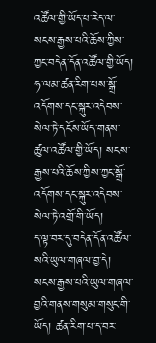འཚོལ་གྱི་ཡོད་པ་རེད་ལ་སངས་རྒྱས་པའི་ཆོས་ཀྱིས་ཀྱང་བདེན་དོན་འཚོལ་གྱི་ཡོད། ཧ་ལམ་ཚན་རིག་པས་སྒྲོ་འདོགས་དང་སྐུར་འདེབས་སེལ་ཏེ་དངོས་ཡོད་གནས་ཚུལ་འཚོལ་གྱི་ཡོད། སངས་རྒྱས་པའི་ཆོས་ཀྱིས་ཀྱང་སྒྲོ་འདོགས་དང་སྐུར་འདེབས་སེལ་ཏེ་འགྲོ་གི་ཡོད།
ད་ལྟ་བར་དུ་བདེན་དོན་འཚོལ་སའི་ཡུལ་གཞལ་བྱ་དེ། སངས་རྒྱས་པའི་ཡུལ་གཞལ་བྱའི་གནས་གསུམ་གསུང་གི་ཡོད། ཚན་རིག་པ་ད་བར་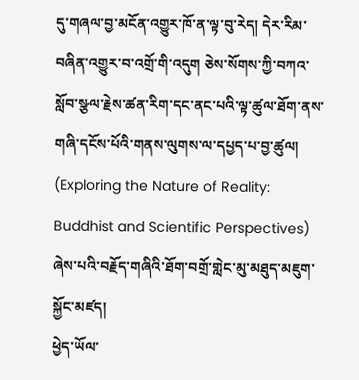དུ་གཞལ་བྱ་མངོན་འགྱུར་ཁོ་ན་ལྟ་བུ་རེད། དེར་རིམ་བཞིན་འགྱུར་བ་འགྲོ་གི་འདུག ཅེས་སོགས་ཀྱི་བཀའ་སློབ་སྩལ་རྗེས་ཚན་རིག་དང་ནང་པའི་ལྟ་ཚུལ་ཐོག་ནས་གཞི་དངོས་པོའི་གནས་ལུགས་ལ་དཔྱད་པ་བྱ་ཚུལ། (Exploring the Nature of Reality: Buddhist and Scientific Perspectives) ཞེས་པའི་བརྗོད་གཞིའི་ཐོག་བགྲོ་གླེང་མུ་མཐུད་མཇུག་སྐྱོང་མཛད།
ཕྱེད་ཡོལ་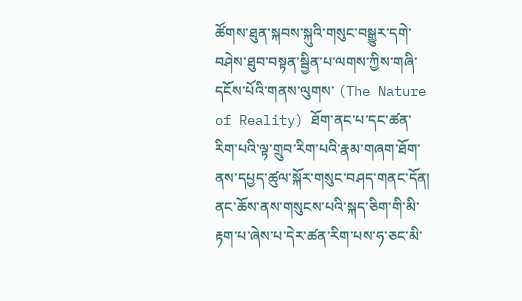ཚོགས་ཐུན་སྐབས་སྐུའི་གསུང་བསྒྱུར་དགེ་བཤེས་ཐུབ་བསྟན་སྦྱིན་པ་ལགས་ཀྱིས་གཞི་དངོས་པོའི་གནས་ལུགས་ (The Nature of Reality) ཐོག་ནང་པ་དང་ཚན་རིག་པའི་ལྟ་གྲུབ་རིག་པའི་རྣམ་གཞག་ཐོག་ནས་དཔྱད་ཚུལ་སྐོར་གསུང་བཤད་གནང་དོན། ནང་ཆོས་ནས་གསུངས་པའི་སྐད་ཅིག་གི་མི་རྟག་པ་ཞེས་པ་དེར་ཚན་རིག་པས་ཧ་ཅང་མི་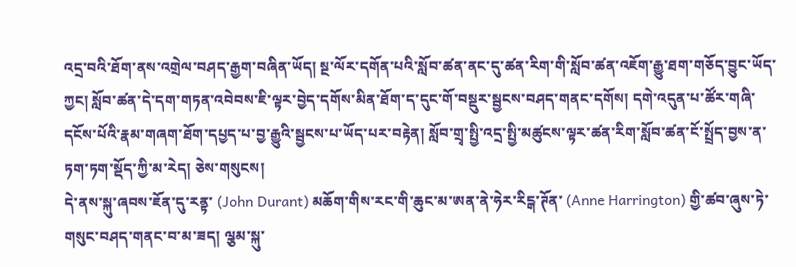འདྲ་བའི་ཐོག་ནས་འགྲེལ་བཤད་རྒྱག་བཞིན་ཡོད། སྔ་ལོར་དགོན་པའི་སློབ་ཚན་ནང་དུ་ཚན་རིག་གི་སློབ་ཚན་འཇོག་རྒྱུ་ཐག་གཅོད་བྱུང་ཡོད་ཀྱང། སློབ་ཚན་དེ་དག་གཏན་འབེབས་ཇི་ལྟར་བྱེད་དགོས་མིན་ཐོག་ད་དུང་གོ་བསྡུར་སྦྱངས་བཤད་གནང་དགོས། དགེ་འདུན་པ་ཚོར་གཞི་དངོས་པོའི་རྣམ་གཞག་ཐོག་དཔྱད་པ་བྱ་རྒྱུའི་སྦྱངས་པ་ཡོད་པར་བརྟེན། སློབ་གྲྭ་སྤྱི་འདྲ་སྤྱི་མཚུངས་ལྟར་ཚན་རིག་སློབ་ཚན་ངོ་སྤྲོད་བྱས་ན་ཏག་ཏག་སྡོད་ཀྱི་མ་རེད། ཅེས་གསུངས།
དེ་ནས་སྐུ་ཞབས་ཇོན་དུ་རནྟ་ (John Durant) མཆོག་གིས་རང་གི་ཆུང་མ་ཨན་ནེ་ཧེར་རིངྒ་ཊོན་ (Anne Harrington) གྱི་ཚབ་ཞུས་ཏེ་གསུང་བཤད་གནང་བ་མ་ཟད། ལྕམ་སྐུ་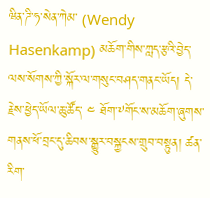ཝིན་ཌི་ཧ་སེན་ཀེམ་ (Wendy Hasenkamp) མཆོག་གིས་ཀླད་རྩའི་བྱེད་ལས་སོགས་ཀྱི་སྐོར་ལ་གསུང་བཤད་གནང་ཡོད། དེ་རྗེས་ཕྱེད་ཡོལ་ཆུ་ཚོད་ ༤ ཐོག་༸གོང་ས་མཆོག་ཞུགས་གནས་ཕོ་བྲང་དུ་ཆིབས་སྒྱུར་བསྐྱངས་གྲུབ་བསྟུན། ཚན་རིག་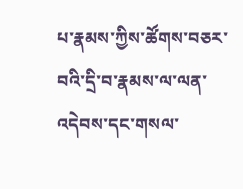པ་རྣམས་ཀྱིས་ཚོགས་བཅར་བའི་དྲི་བ་རྣམས་ལ་ལན་འདེབས་དང་གསལ་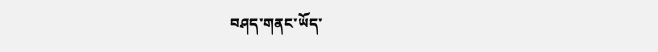བཤད་གནང་ཡོད་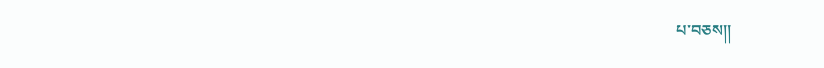པ་བཅས།།